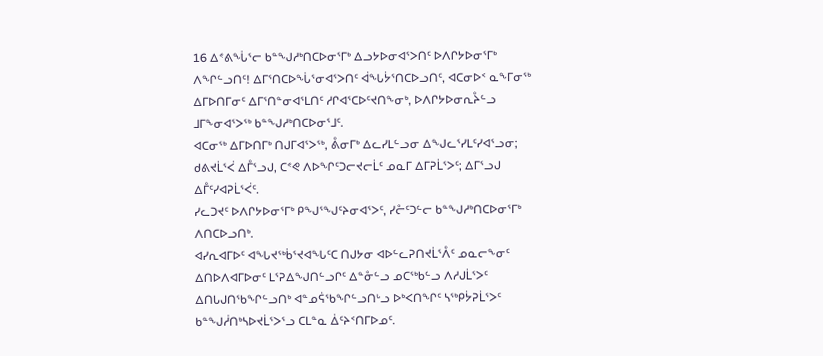16 ᐃᕝᕕᖔᕐᓕ ᑲᓐᖑᓱᒃᑎᑕᐅᓂᕐᒥᒃ ᐃᓗᔭᐅᓂᐊᕐᐳᑎᑦ ᐅᐱᒋᔭᐅᓂᕐᒥᒃ ᐱᖏᓪᓗᑎᑦ! ᐃᒥᕐᑎᑕᐅᖔᕐᓂᐊᕐᐳᑎᑦ ᐋᖓᔮᕐᑎᑕᐅᓗᑎᑦ, ᐊᑕᓂᐅᑉ ᓇᖕᒥᓂᖅ ᐃᒥᐅᑎᒥᓂᑦ ᐃᒥᕐᑎᓐᓂᐊᕐᒪᑎᑦ ᓱᒋᐊᕐᑕᐅᑦᔪᑎᖕᓂᒃ, ᐅᐱᒋᔭᐅᓂᕆᔧᓪᓗ ᒧᒥᖕᓂᐊᕐᐳᖅ ᑲᓐᖑᓱᒃᑎᑕᐅᓂᕐᒧᑦ.
ᐊᑕᓂᖅ ᐃᒥᐅᑎᒥᒃ ᑎᒍᒥᐊᕐᐳᖅ, ᕔᓂᒥᒃ ᐃᓚᓯᒪᓪᓗᓂ ᐃᖑᓚᕐᓯᒪᑦᓯᐊᕐᓗᓂ; ᑯᕕᔪᒫᕐᐹ ᐃᒤᕐᓗᒍ, ᑕᕝᕙ ᐱᐅᖏᑦᑐᓕᔪᓕᒫᑦ ᓄᓇᒥ ᐃᒥᕈᒫᕐᐳᑦ; ᐃᒥᕐᓗᒍ ᐃᒤᑦᓯᐊᕈᒫᕐᐹᑦ.
ᓯᓚᑐᔪᑦ ᐅᐱᒋᔭᐅᓂᕐᒥᒃ ᑭᖑᕐᖑᑦᔨᓂᐊᕐᐳᑦ, ᓯᓔᑦᑐᓪᓕ ᑲᓐᖑᓱᒃᑎᑕᐅᓂᕐᒥᒃ ᐱᑎᑕᐅᓗᑎᒃ.
ᐊᓯᕆᐊᒥᐅᑦ ᐊᖓᔪᖅᑳᕐᔪᐊᖓᑦᑕ ᑎᒍᔭᓂ ᐊᐅᓪᓚᕈᑎᔪᒫᕐᐰᑦ ᓄᓇᓕᖕᓂᑦ ᐃᑎᐅᐱᐊᒥᐅᓂᑦ ᒪᕐᕈᐃᖑᑎᓪᓗᒋᑦ ᐃᓐᓁᓪᓗ ᓄᑕᖅᑲᓪᓗ ᐱᓱᒍᒫᕐᐳᑦ ᐃᑎᒐᒍᑎᖃᖏᓪᓗᑎᒃ ᐊᓐᓄᕌᖃᖏᓪᓗᑎᒡᓗ ᐅᒃᐸᑎᖏᑦ ᓴᖅᑭᔮᕈᒫᕐᐳᑦ ᑲᓐᖑᓲᑎᒃᓴᐅᔪᒫᕐᐳᕐᓗ ᑕᒪᓐᓇ ᐄᑦᔨᑉᑎᒥᐅᓄᑦ.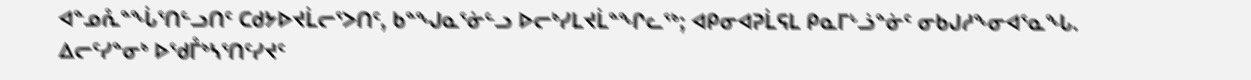ᐊᓐᓄᕅᓐᖔᕐᑎᓪᓗᑎᑦ ᑕᑯᔭᐅᔪᒫᓕᕐᐳᑎᑦ, ᑲᓐᖑᓇᕐᓃᓪᓗ ᐅᓕᒃᓯᒪᔪᒫᓐᖏᓚᖅ; ᐊᑭᓂᐊᕈᒫᕋᒪ ᑭᓇᒥᒡᓘᓐᓃᑦ ᓂᑲᒍᓱᖕᓂᐊᕐᓇᖓ.
ᐃᓕᑦᓯᓐᓂᒃ ᐅᖁᒤᒃᓴᕐᑎᑦᓯᔪᑦ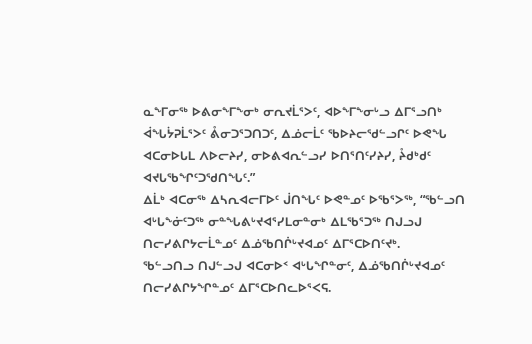ᓇᖕᒥᓂᖅ ᐅᕕᓂᖕᒥᖕᓂᒃ ᓂᕆᔪᒫᕐᐳᑦ, ᐊᐅᖕᒥᖕᓂᒡᓗ ᐃᒥᕐᓗᑎᒃ ᐋᖓᔮᕈᒫᕐᐳᑦ ᕔᓂᑐᕐᑐᑎᑐᑦ, ᐃᓅᓕᒫᑦ ᖃᐅᔨᓕᖁᓪᓗᒋᑦ ᐅᕙᖓ ᐊᑕᓂᐅᒐᒪ ᐱᐅᓕᔨᓯ, ᓂᐅᕕᐊᕆᓪᓗᓯ ᐅᑎᕐᑎᑦᓯᔨᓯ, ᔧᑯᒃᑯᑦ ᐊᔪᒐᖃᖏᑦᑐᖁᑎᖓᑦ.”
ᐃᒫᒃ ᐊᑕᓂᖅ ᐃᓴᕆᐊᓕᒥᐅᑦ ᒎᑎᖓᑦ ᐅᕙᓐᓄᑦ ᐅᖃᕐᐳᖅ, “ᖃᓪᓗᑎ ᐊᒡᒐᖕᓃᑦᑐᖅ ᓂᓐᖓᕕᒡᔪᐊᕐᓯᒪᓂᓐᓂᒃ ᐃᒪᖃᕐᑐᖅ ᑎᒍᓗᒍ ᑎᓕᓯᕕᒋᔭᓕᒫᓐᓄᑦ ᐃᓅᖃᑎᒌᒡᔪᐊᓄᑦ ᐃᒥᕐᑕᐅᑎᑦᔪᒃ.
ᖃᓪᓗᑎᓗ ᑎᒍᓪᓗᒍ ᐊᑕᓂᐅᑉ ᐊᒡᒐᖏᓐᓂᑦ, ᐃᓅᖃᑎᒌᒡᔪᐊᓄᑦ ᑎᓕᓯᕕᒋᔭᖏᓐᓄᑦ ᐃᒥᕐᑕᐅᑎᓚᐅᕐᐸᕋ.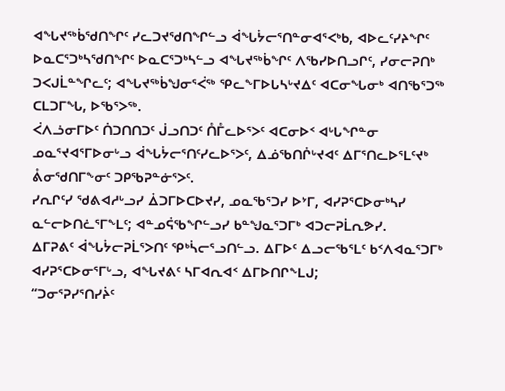ᐊᖓᔪᖅᑳᖁᑎᖏᑦ ᓯᓚᑐᔪᖁᑎᖏᓪᓗ ᐋᖓᔮᓕᕐᑎᓐᓂᐊᕐᐸᒃᑲ, ᐊᐅᓚᑦᓯᔨᖏᑦ ᐅᓇᑕᕐᑐᒃᓴᖁᑎᖏᑦ ᐅᓇᑕᕐᑐᒃᓴᓪᓗ ᐊᖓᔪᖅᑳᖏᑦ ᐱᖃᓯᐅᑎᓗᒋᑦ, ᓯᓂᓕᕈᑎᒃ ᑐᐸᒍᒫᓐᖏᓚᑦ; ᐊᖓᔪᖅᑳᖑᓂᕐᐹᖅ ᕿᓚᖕᒥᐅᒐᓴᒡᔪᐃᑦ ᐊᑕᓂᖓᓂᒃ ᐊᑎᖃᕐᑐᖅ ᑕᒪᑐᒥᖓ, ᐅᖃᕐᐳᖅ.
ᐹᐱᓘᓂᒥᐅᑦ ᑏᑐᑎᑎᑐᑦ ᒎᓗᑎᑐᑦ ᑍᒤᓚᐅᕐᐳᑦ ᐊᑕᓂᐅᑉ ᐊᒡᒐᖏᓐᓂ ᓄᓇᕐᔪᐊᕐᒥᐅᓂᒡᓗ ᐋᖓᔮᓕᕐᑎᑦᓯᓚᐅᕐᐳᑦ, ᐃᓅᖃᑎᒌᒡᔪᐊᑦ ᐃᒥᕐᑎᓚᐅᕐᒪᑦᔪᒃ ᕔᓂᖁᑎᒥᖕᓂᑦ ᑐᑭᖃᕈᓐᓃᕐᐳᑦ.
ᓯᕆᒋᑦᓯ ᖁᕕᐊᓱᒡᓗᓯ ᐄᑐᒥᐅᑕᐅᔪᓯ, ᓄᓇᖃᕐᑐᓯ ᐅᔾᒥ, ᐊᓯᕈᕐᑕᐅᓂᒃᓴᓯ ᓇᓪᓕᐅᑎᓛᕐᒥᖕᒪᑦ; ᐊᓐᓄᕌᖃᖏᓪᓗᓯ ᑲᓐᖑᓇᕐᑐᒥᒃ ᐊᑐᓕᕈᒫᕆᕗᓯ.
ᐃᒥᕈᕕᑦ ᐋᖓᔮᓕᕈᒫᕐᐳᑎᑦ ᕿᒃᓵᓕᕐᓗᑎᓪᓗ. ᐃᒥᐅᑦ ᐃᓗᓕᖃᕐᒪᑦ ᑲᑉᐱᐊᓇᕐᑐᒥᒃ ᐊᓯᕈᕐᑕᐅᓂᕐᒥᒡᓗ, ᐊᖓᔪᕕᑦ ᓴᒥᐊᕆᐊᑉ ᐃᒥᐅᑎᒋᖕᒪᒍ;
“ᑐᓂᕐᕈᓯᕐᑎᓯᔩᑦ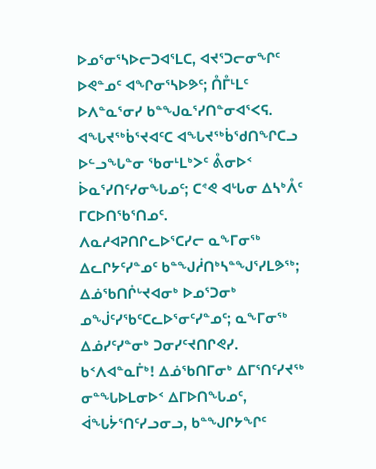ᐅᓄᕐᓂᕐᓴᐅᓕᑐᐊᕐᒪᑕ, ᐊᔪᕐᑐᓕᓂᖏᑦ ᐅᕙᓐᓄᑦ ᐊᖏᓂᕐᓴᐅᕗᑦ; ᑍᒤᒻᒪᑦ ᐅᐱᓐᓇᕐᓂᓯ ᑲᓐᖑᓇᕐᓯᑎᓐᓂᐊᕐᐸᕋ.
ᐊᖓᔪᖅᑳᕐᔪᐊᑦᑕ ᐊᖓᔪᖅᑳᖁᑎᖏᑕᓗ ᐅᓪᓗᖓᓐᓂ ᖃᓂᒻᒪᒃᐳᑦ ᕔᓂᐅᑉ ᐆᓇᕐᓯᑎᑦᓯᓂᖓᓄᑦ; ᑕᕝᕙ ᐊᒡᒐᓂ ᐃᓴᒃᐰᑦ ᒥᑕᐅᑎᖃᕐᑎᓄᑦ.
ᐱᓇᓱᐊᕈᑎᒋᓚᐅᕐᑕᓯᓕ ᓇᖕᒥᓂᖅ ᐃᓚᒋᔭᑦᓯᓐᓄᑦ ᑲᓐᖑᓲᑎᒃᓴᓐᖑᕐᓯᒪᕗᖅ; ᐃᓅᖃᑎᒌᒡᔪᐊᓂᒃ ᐅᓄᕐᑐᓂᒃ ᓄᖒᑦᓯᖃᑦᑕᓚᐅᕐᓂᑦᓯᓐᓄᑦ; ᓇᖕᒥᓂᖅ ᐃᓅᓯᑦᓯᓐᓂᒃ ᑐᓂᓯᑦᔪᑎᒋᕙᓯ.
ᑲᑉᐱᐊᓐᓇᒦᒃ! ᐃᓅᖃᑎᒥᓂᒃ ᐃᒥᕐᑎᑦᓯᔪᖅ ᓂᓐᖓᐅᒪᓂᐅᑉ ᐃᒥᐅᑎᖓᓄᑦ, ᐋᖓᔮᕐᑎᑦᓯᓗᓂᓗ, ᑲᓐᖑᒋᔭᖏᑦ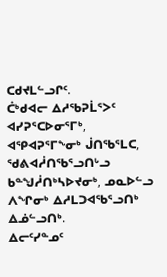ᑕᑯᔪᒪᓪᓗᒋᑦ.
ᑖᒃᑯᐊᓕ ᐃᓱᖃᕈᒫᕐᐳᑦ ᐊᓯᕈᕐᑕᐅᓂᕐᒥᒃ, ᐊᕿᐊᕈᕐᒥᖕᓂᒃ ᒎᑎᖃᕐᒪᑕ, ᖁᕕᐊᓲᑎᖃᕐᓗᑎᒡᓗ ᑲᓐᖑᓲᑎᒃᓴᐅᔪᓂᒃ, ᓄᓇᐅᓪᓗ ᐱᖏᓂᒃ ᐃᓱᒪᑐᐊᖃᕐᓗᑎᒃ ᐃᓅᓪᓗᑎᒃ.
ᐃᓕᑦᓯᓐᓄᑦ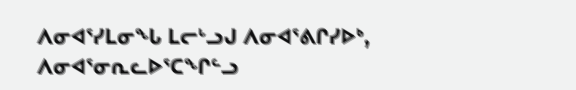ᐱᓂᐊᕐᓯᒪᓂᖓ ᒪᓕᒡᓗᒍ ᐱᓂᐊᕐᕕᒋᓯᐅᒃ, ᐱᓂᐊᕐᓂᕆᓚᐅᕐᑕᖏᓪᓗ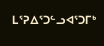ᒪᕐᕈᐃᕐᑐᓪᓗᐊᕐᑐᒥᒃ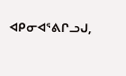ᐊᑭᓂᐊᕐᕕᒋᓗᒍ,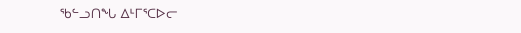ᖃᓪᓗᑎᖓ ᐃᒻᒥᕐᑕᐅᓕ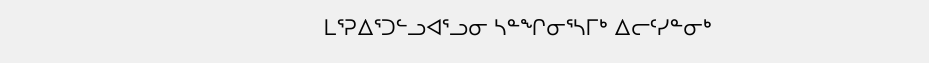ᒪᕐᕈᐃᕐᑐᓪᓗᐊᕐᓗᓂ ᓴᓐᖏᓂᕐᓴᒥᒃ ᐃᓕᑦᓯᓐᓂᒃ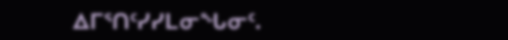ᐃᒥᕐᑎᑦᓯᓯᒪᓂᖓᓂᑦ.